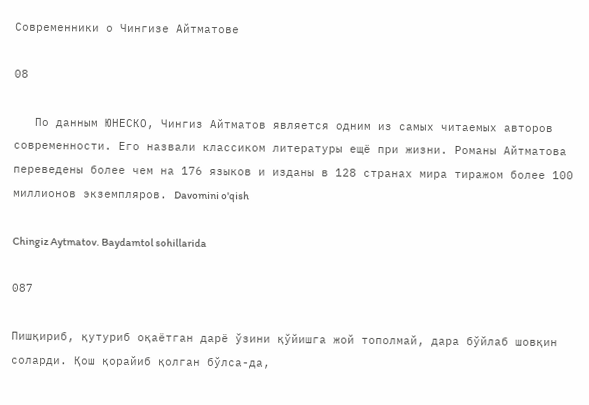Современники о Чингизе Айтматове

08

   По данным ЮНЕСКО, Чингиз Айтматов является одним из самых читаемых авторов современности. Его назвали классиком литературы ещё при жизни. Романы Айтматова переведены более чем на 176 языков и изданы в 128 странах мира тиражом более 100 миллионов экземпляров. Davomini o'qish

Chingiz Aytmatov. Baydamtol sohillarida

087

Пишқириб, қутуриб оқаётган дарё ўзини қўйишга жой тополмай, дара бўйлаб шовқин соларди. Қош қорайиб қолган бўлса-да,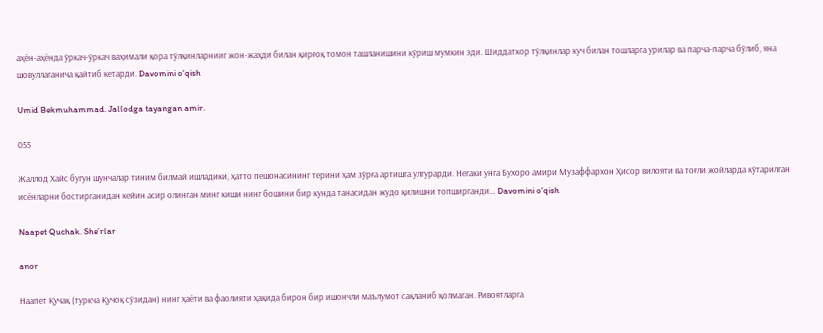аҳён-аҳёнда ўркач-ўркач ваҳимали қора тўлқинларнииг жон-жаҳди билан қирғоқ томон ташланишини кўриш мумкин эди. Шиддаткор тўлқинлар куч билан тошларга урилар ва парча-парча бўлиб, яна шовуллаганича қайтиб кетарди. Davomini o'qish

Umid Bekmuhammad. Jallodga tayangan amir.

055

Жаллод Хайс бугун шунчалар тиним билмай ишладики, ҳатто пешонасининг терини ҳам зўрға артишга улгурарди. Негаки унга Бухоро амири Музаффархон Ҳисор вилояти ва тоғли жойларда кўтарилган исёнларни бостирганидан кейин асир олинган минг киши нинг бошини бир кунда танасидан жудо қилишни топширганди… Davomini o'qish

Naapet Quchak. She’rlar

anor

Наапет Қучақ (туркча Қучоқ сўзидан) нинг ҳаёти ва фаолияти ҳақида бирон бир ишончли маълумот сақланиб қолмаган. Ривоятларга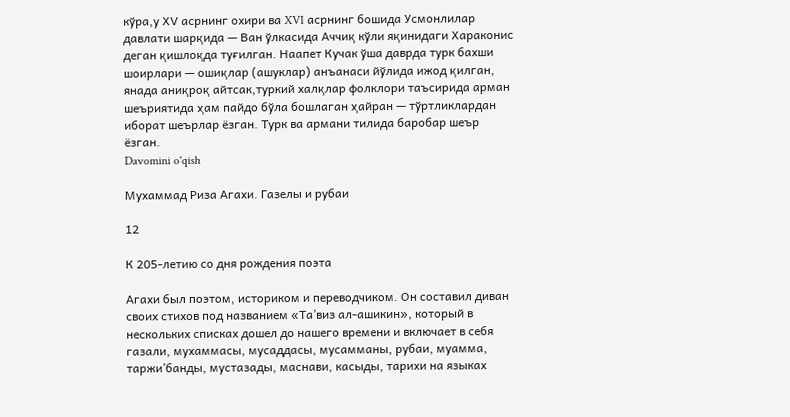кўра,у ХV асрнинг охири ва XVI асрнинг бошида Усмонлилар давлати шарқида — Ван ўлкасида Аччиқ кўли яқинидаги Хараконис деган қишлоқда туғилган. Наапет Кучак ўша даврда турк бахши шоирлари — ошиқлар (ашуклар) анъанаси йўлида ижод қилган, янада аниқроқ айтсак,туркий халқлар фолклори таъсирида арман шеъриятида ҳам пайдо бўла бошлаган ҳайран — тўртликлардан иборат шеърлар ёзган. Турк ва армани тилида баробар шеър ёзган.
Davomini o'qish

Мухаммад Риза Агахи. Газелы и рубаи

12

К 205-летию со дня рождения поэта

Агахи был поэтом, историком и переводчиком. Он составил диван своих стихов под названием «Та’виз ал-ашикин», который в нескольких списках дошел до нашего времени и включает в себя газали, мухаммасы, мусаддасы, мусамманы, рубаи, муамма, таржи’банды, мустазады, маснави, касыды, тарихи на языках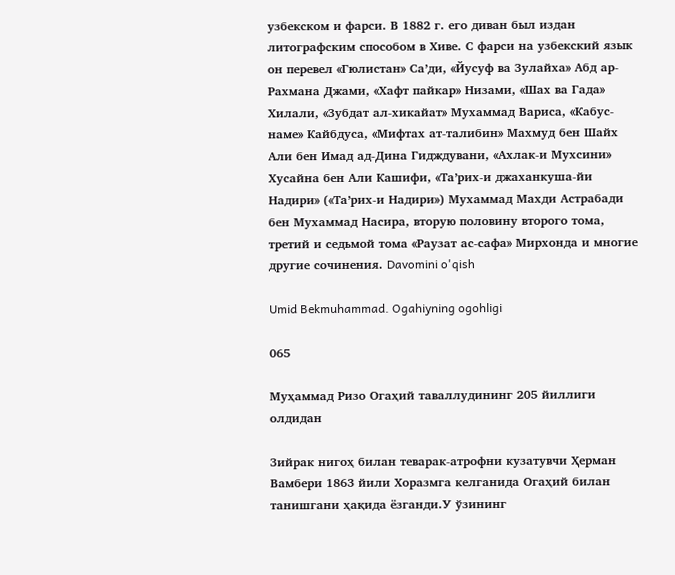узбекском и фарси. В 1882 г. его диван был издан литографским способом в Хиве. С фарси на узбекский язык он перевел «Гюлистан» Са’ди, «Йусуф ва Зулайха» Абд ар-Рахмана Джами, «Хафт пайкар» Низами, «Шах ва Гада» Хилали, «Зубдат ал-хикайат» Мухаммад Вариса, «Кабус-наме» Кайбдуса, «Мифтах ат-талибин» Махмуд бен Шайх Али бен Имад ад-Дина Гидждувани, «Ахлак-и Мухсини» Хусайна бен Али Кашифи, «Та’рих-и джаханкуша-йи Надири» («Та’рих-и Надири») Мухаммад Махди Астрабади бен Мухаммад Насира, вторую половину второго тома, третий и седьмой тома «Раузат ас-сафа» Мирхонда и многие другие сочинения. Davomini o'qish

Umid Bekmuhammad. Ogahiyning ogohligi

065

Муҳаммад Ризо Огаҳий таваллудининг 205 йиллиги олдидан

Зийрак нигоҳ билан теварак-атрофни кузатувчи Ҳерман Вамбери 1863 йили Хоразмга келганида Огаҳий билан танишгани ҳақида ёзганди.У ўзининг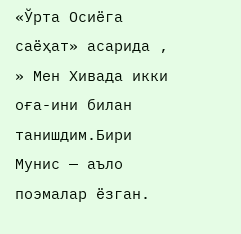«Ўрта Осиёга саёҳат» асарида , » Мен Хивада икки оға-ини билан танишдим.Бири Мунис — аъло поэмалар ёзган.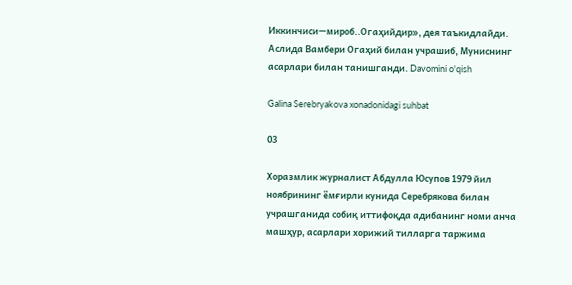Иккинчиси—мироб..Огаҳийдир», дея таъкидлайди. Аслида Вамбери Огаҳий билан учрашиб, Муниснинг асарлари билан танишганди. Davomini o'qish

Galina Serebryakova xonadonidagi suhbat

03

Хоразмлик журналист Абдулла Юсупов 1979 йил ноябрининг ёмғирли кунида Серебрякова билан учрашганида собиқ иттифоқда адибанинг номи анча машҳур, асарлари хорижий тилларга таржима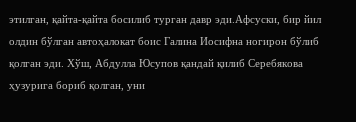этилган, қайта-қайта босилиб турган давр эди.Афсуски, бир йил олдин бўлган автоҳалокат боис Галина Иосифна ногирон бўлиб қолган эди. Хўш, Абдулла Юсупов қандай қилиб Серебякова ҳузурига бориб қолган, уни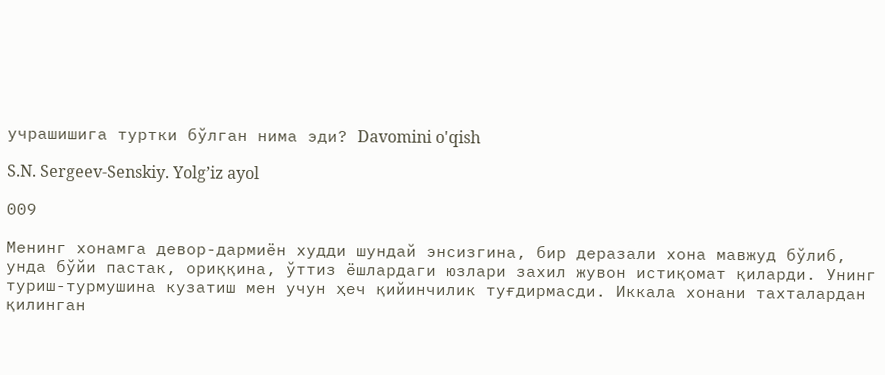учрашишига туртки бўлган нима эди? Davomini o'qish

S.N. Sergeev-Senskiy. Yolg’iz ayol

009

Менинг хонамга девор-дармиён худди шундай энсизгина, бир деразали хона мавжуд бўлиб, унда бўйи пастак, ориққина, ўттиз ёшлардаги юзлари захил жувон истиқомат қиларди. Унинг туриш-турмушина кузатиш мен учун ҳеч қийинчилик туғдирмасди. Иккала хонани тахталардан қилинган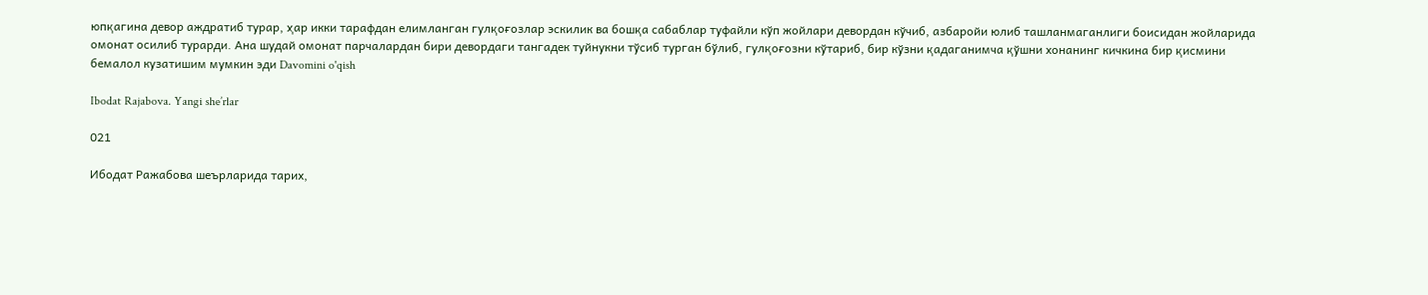юпқагина девор аждратиб турар, ҳар икки тарафдан елимланган гулқоғозлар эскилик ва бошқа сабаблар туфайли кўп жойлари девордан кўчиб, азбаройи юлиб ташланмаганлиги боисидан жойларида омонат осилиб турарди. Ана шудай омонат парчалардан бири девордаги тангадек туйнукни тўсиб турган бўлиб, гулқоғозни кўтариб, бир кўзни қадаганимча қўшни хонанинг кичкина бир қисмини бемалол кузатишим мумкин эди Davomini o'qish

Ibodat Rajabova. Yangi she’rlar

021

Ибодат Ражабова шеърларида тарих,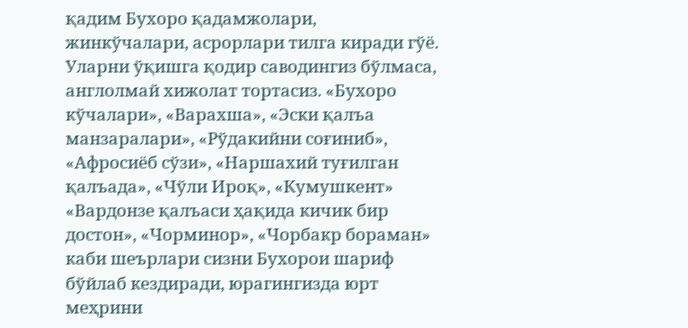қадим Бухоро қадамжолари, жинкўчалари, асрорлари тилга киради гўё. Уларни ўқишга қодир саводингиз бўлмаса, англолмай хижолат тортасиз. «Бухоро кўчалари», «Варахша», «Эски қалъа манзаралари», «Рўдакийни соғиниб», «Афросиёб сўзи», «Наршахий туғилган қалъада», «Чўли Ироқ», «Кумушкент» «Вардонзе қалъаси ҳақида кичик бир достон», «Чорминор», «Чорбакр бораман» каби шеърлари сизни Бухорои шариф бўйлаб кездиради, юрагингизда юрт меҳрини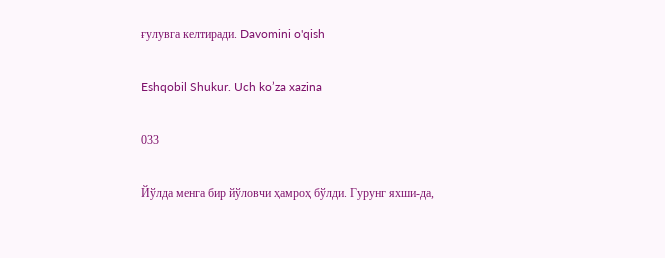ғулувга келтиради. Davomini o'qish

Eshqobil Shukur. Uch ko’za xazina

033

Йўлда менга бир йўловчи ҳамроҳ бўлди. Гурунг яхши-да,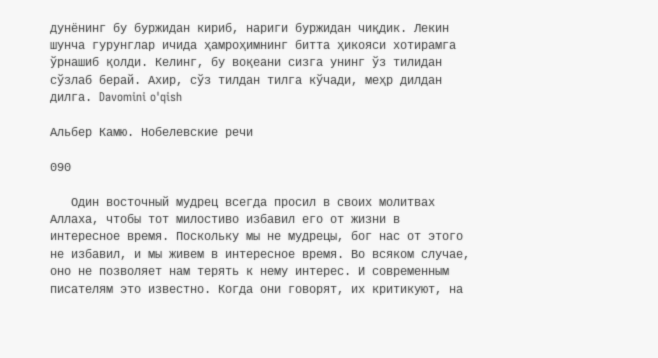дунёнинг бу буржидан кириб, нариги буржидан чиқдик. Лекин шунча гурунглар ичида ҳамроҳимнинг битта ҳикояси хотирамга ўрнашиб қолди. Келинг, бу воқеани сизга унинг ўз тилидан сўзлаб берай. Ахир, сўз тилдан тилга кўчади, меҳр дилдан дилга. Davomini o'qish

Альбер Камю. Нобелевские речи

090

   Один восточный мудрец всегда просил в своих молитвах  Аллаха, чтобы тот милостиво избавил его от жизни в интересное время. Поскольку мы не мудрецы, бог нас от этого не избавил, и мы живем в интересное время. Во всяком случае, оно не позволяет нам терять к нему интерес. И современным писателям это известно. Когда они говорят, их критикуют, на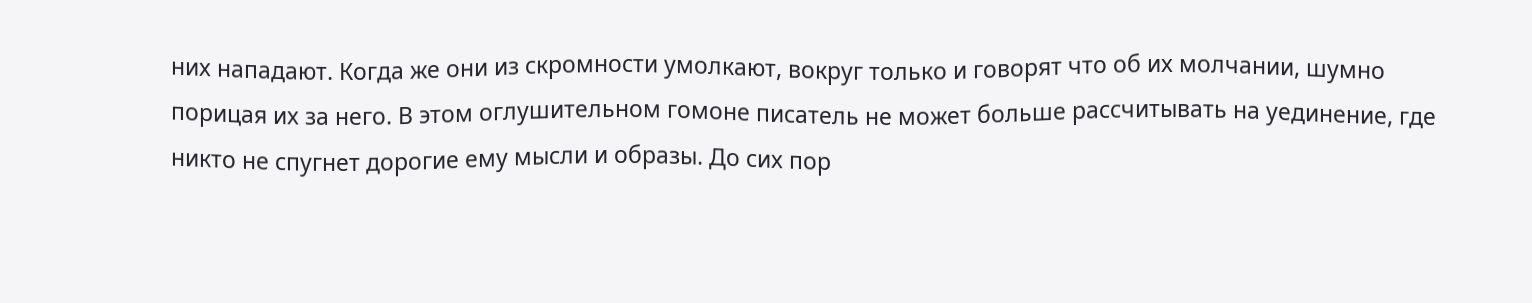них нападают. Когда же они из скромности умолкают, вокруг только и говорят что об их молчании, шумно порицая их за него. В этом оглушительном гомоне писатель не может больше рассчитывать на уединение, где никто не спугнет дорогие ему мысли и образы. До сих пор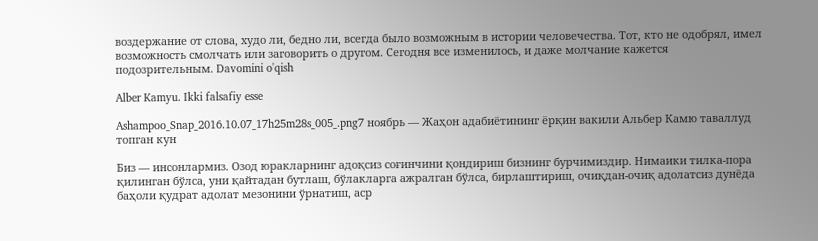воздержание от слова, худо ли, бедно ли, всегда было возможным в истории человечества. Тот, кто не одобрял, имел возможность смолчать или заговорить о другом. Сегодня все изменилось, и даже молчание кажется подозрительным. Davomini o'qish

Alber Kamyu. Ikki falsafiy esse

Ashampoo_Snap_2016.10.07_17h25m28s_005_.png7 ноябрь — Жаҳон адабиётининг ёрқин вакили Альбер Камю таваллуд топган кун

Биз — инсонлармиз. Озод юракларнинг адоқсиз соғинчини қондириш бизнинг бурчимиздир. Нимаики тилка-пора қилинган бўлса, уни қайтадан бутлаш, бўлакларга ажралган бўлса, бирлаштириш, очиқдан-очиқ адолатсиз дунёда баҳоли қудрат адолат мезонини ўрнатиш, аср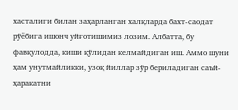хасталиги билан заҳарланган халқларда бахт-саодат рўёбига ишонч уйғотишимиз лозим. Албатта, бу фавқулодда, киши қўлидан келмайдиган иш. Аммо шуни ҳам унутмайликки, узоқ йиллар зўр бериладиган саъй- ҳаракатни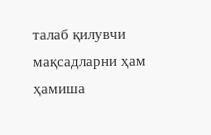талаб қилувчи мақсадларни ҳам ҳамиша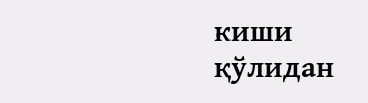киши қўлидан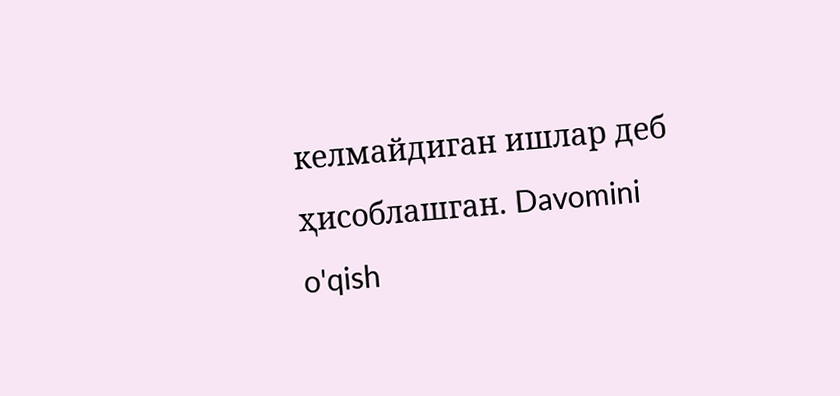келмайдиган ишлар деб ҳисоблашган. Davomini o'qish